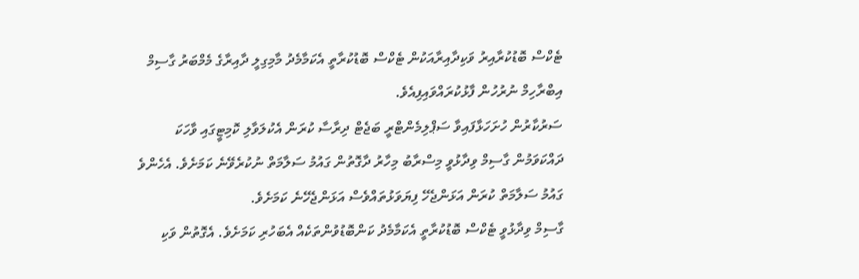ޓެކްސް ބޮޑުކުރާއިރު ވަކިދާއިރާއަކުން ޓެކްސް ބޮޑުކުރާތީ އެކަމާމެދު މާމިގިލީ ދާއިރާގެ މެމްބަރު ގާސިމް އިބްރާހިމް ނުރުހުން ފާޅުކުރައްވައިފިއެވެ.
ސަރުކާރުން ހުށަހަޅާފައިވާ ސަޕްލިމެންޓްރީ ބަޖެޓް ދިރާސާ ކުރަން އެކުލަވާލި ކޮމިޓީގައި ވާހަކަ ދައްކަވަމުން ގާސިމް ވިދާޅުވީ މިސްރާބު މިހާރު ދާގޮތުން ގައުމު ސަލާމަތް ނުކުރެވޭނެ ކަމަށެވެ. އެހެންވެ ގައުމު ސަލާމަތް ކުރަން އަޅަންޖެހޭ ފިޔަވަޅުތައްވެސް އަޅަންޖެހޭނެ ކަމަށެވެ.
ގާސިމް ވިދާޅުވީ ޓެކްސް ބޮޑުކުރާތީ އެކަމާމެދު ކަންބޮޑުވުންތަކެއް އެބަހުރި ކަމަށެވެ. އެގޮތުން ވަކި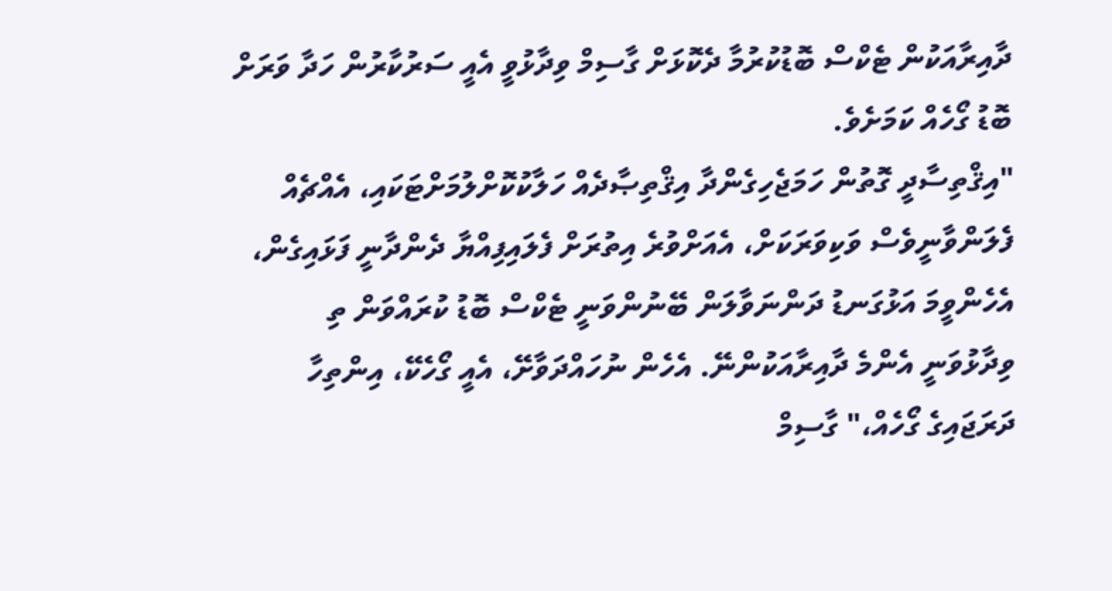ދާއިރާއަކުން ޓެކްސް ބޮޑުކުރުމާ ދެކޮޅަށް ގާސިމް ވިދާޅުވީ އެއީ ސަރުކާރުން ހަދާ ވަރަށް ބޮޑު ގޯހެއް ކަމަށެވެ.
"އިޤްތިސާދީ ގޮތުން ހަމަޖެހިގެންދާ އިޤްތިޞާދެއް ހަލާކުކޮށްލުމަށްޓަކައި، އެއްޗެއް ފެލަންވާނީވެސް ވަކިވަރަކަށް، އެއަށްވުރެ އިތުރަށް ފެލައިފިއްޔާ ދެންދާނީ ފަޅައިގެން، އެހެންވީމަ އަޅުގަނޑު ދަންނަވާލަން ބޭނުންވަނީ ޓެކްސް ބޮޑު ކުރައްވަން ތި ވިދާޅުވަނީ އެންމެ ދާއިރާއަކުންނޭ. އެހެން ނުހައްދަވާށޭ، އެއީ ގޯހެކޭ، އިންތިހާ ދަރަޖައިގެ ގޯހެއް،" ގާސިމް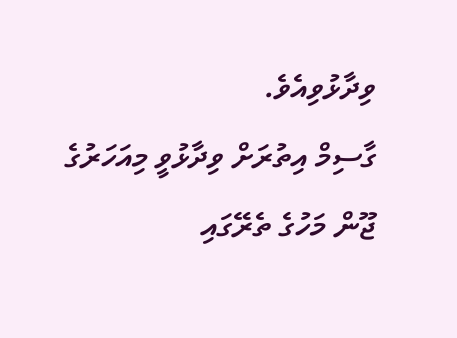ވިދާޅުވިއެވެ.
ގާސިމް އިތުރަށް ވިދާޅުވީ މިއަހަރުގެ ޖޫން މަހުގެ ތެރޭގައި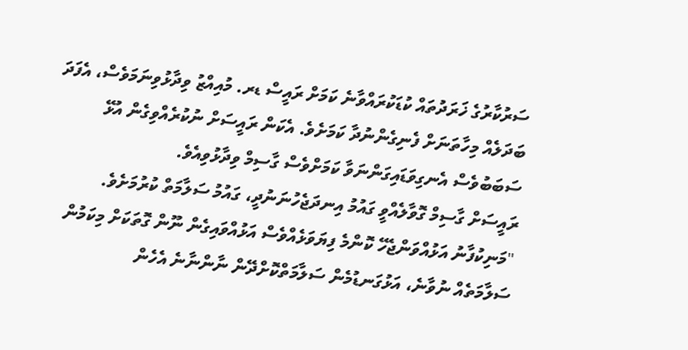ސަރުކާރުގެ ޚަރަދުތައް ކުޑަކުރައްވާނެ ކަމަށް ރައީސް ޑރ. މުއިއްޒު ވިދާޅުވިނަމަވެސް، އެފަދަ ބަދަލެއް މިހާތަނަށް ފެނިގެންނުދާ ކަމަށެވެ. އެކަން ރައީސަށް ނުކުރެއްވިގެން އުޅޭ ސަބަބުވެސް އެނގިވަޑައިގަންނަވާ ކަމަށްވެސް ގާސިމް ވިދާޅުވިއެވެ.
ރައީސަށް ގާސިމް ގޮވާލެއްވީ ގައުމު އިނދަޖެހުނަނުދީ، ގައުމު ސަލާމަތް ކުރުމަށެވެ.
"މަނިކުފާނު އަޅުއްވަންޖެހޭ ކޮންމެ ފިޔަވަޅެއްވެސް އަޅުއްވައިގެން ނޫން ގޮތަކަށް މިކަމުން ސަލާމަތެއް ނުވާނެ، އަޅުގަނޑުމެން ސަލާމަތްކޮށްދޭން ނާންނާނެ އެހެން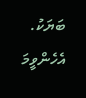ބަޔަކު. އެހެންވީމަ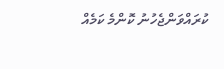ކުރައްވަންޖެހުނު ކޮންމެ ކަމެއް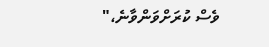ވެސް ކުރަށްވަންވާނެ،"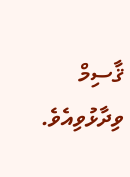ޤާސިމް ވިދާޅުވިއެވެ.